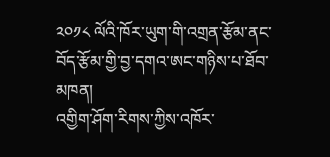༢༠༡༨ ལོའི་ཁོར་ཡུག་གི་འགྲན་རྩོམ་ནང་བོད་རྩོམ་གྱི་བྱ་དགའ་ཨང་གཉིས་པ་ཐོབ་མཁན།
འགྱིག་ཤོག་རིགས་ཀྱིས་འཁོར་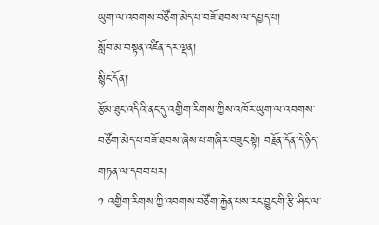ཡུག་ལ་འབགས་བཙོག་མེད་པ་བཟོ་ཐབས་ལ་དཔྱད་པ།
སློབ་མ་བསྟན་འཛིན་དར་ལྡན།
སྙིང་དོན།
རྩོམ་ཐུང་འདིའི་ནང་དུ་འགྱིག་རིགས་ཀྱིས་འཁོར་ཡུག་ལ་འབགས་བཙོག་མེད་པ་བཟོ་ཐབས་ཞེས་པ་གཞིར་བཟུང་སྟེ། བརྗོན་དོན་དེ་ཉིད་གཏན་ལ་དབབ་པར།
༡ འགྱིག་རིགས་ཀྱི་འབགས་བཙོག་རྐྱེན་པས་རང་བྱུང་གི་རྩི་ཤིང་ལ་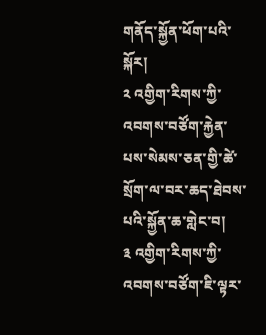གནོད་སྐྱོན་ཕོག་པའི་སྐོར།
༢ འགྱིག་རིགས་ཀྱི་འབགས་བཙོག་རྐྱེན་པས་སེམས་ཅན་གྱི་ཚེ་སྲོག་ལ་བར་ཆད་ཐེབས་པའི་སྐྱོན་ཆ་གླེང་བ།
༣ འགྱིག་རིགས་ཀྱི་འབགས་བཙོག་ཇི་ལྟར་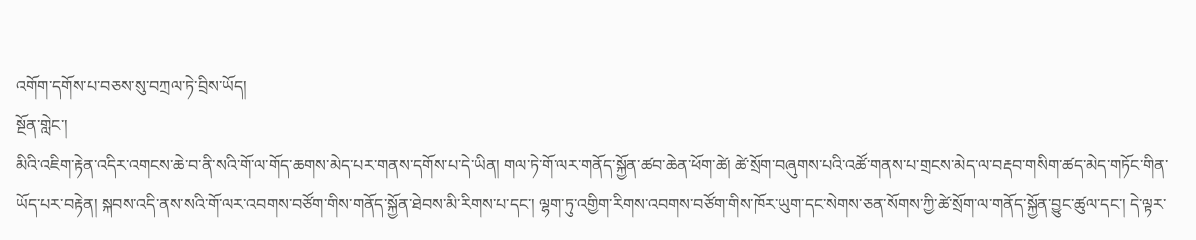འགོག་དགོས་པ་བཅས་སུ་བཀྲལ་ཏེ་བྲིས་ཡོད།
སྔོན་གླེང་།
མིའི་འཇིག་རྟེན་འདིར་འགངས་ཆེ་བ་ནི་སའི་གོ་ལ་གོད་ཆགས་མེད་པར་གནས་དགོས་པ་དེ་ཡིན། གལ་ཏེ་གོ་ལར་གནོད་སྐྱོན་ཚབ་ཆེན་ཕོག་ཚེ། ཚེ་སྲོག་བཞུགས་པའི་འཚོ་གནས་པ་གྲངས་མེད་ལ་བརྡབ་གསིག་ཚད་མེད་གཏོང་གིན་ཡོད་པར་བརྟེན། སྐབས་འདི་ནས་སའི་གོ་ལར་འབགས་བཙོག་གིས་གནོད་སྐྱོན་ཐེབས་མི་རིགས་པ་དང་། ལྷག་ཏུ་འགྱིག་རིགས་འབགས་བཙོག་གིས་ཁོར་ཡུག་དང་སེགས་ཅན་སོགས་ཀྱི་ཚེ་སྲོག་ལ་གནོད་སྐྱོན་བྱུང་ཚུལ་དང་། དེ་ལྟར་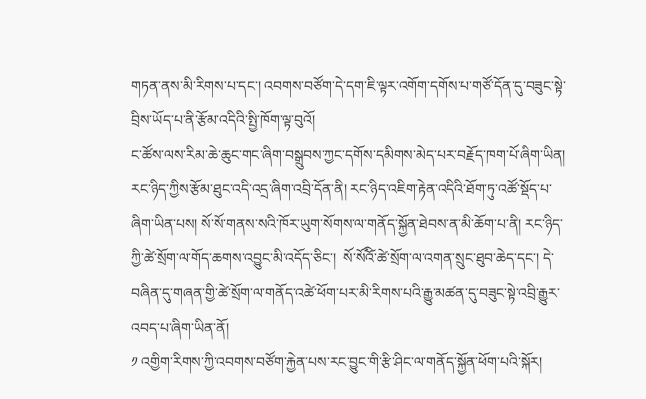གཏན་ནས་མི་རིགས་པ་དང་། འབགས་བཙོག་དེ་དག་ཇི་ལྟར་འགོག་དགོས་པ་གཙོ་དོན་དུ་བཟུང་སྟེ་བྲིས་ཡོད་པ་ནི་རྩོམ་འདིའི་སྤྱི་ཁོག་ལྟ་བུའོ།
ང་ཚོས་ལས་རིམ་ཆེ་ཆུང་གང་ཞིག་བསྒྲུབས་ཀྱང་དགོས་དམིགས་མེད་པར་བརྗོད་ཁག་པོ་ཞིག་ཡིན། རང་ཉིད་ཀྱིས་རྩོམ་ཐུང་འདི་འདྲ་ཞིག་འབྲི་དོན་ནི། རང་ཉིད་འཇིག་རྟེན་འདིའི་ཐོག་ཏུ་འཚོ་སྡོད་པ་ཞིག་ཡིན་པས། སོ་སོ་གནས་སའི་ཁོར་ཡུག་སོགས་ལ་གནོད་སྐྱོན་ཐེབས་ན་མི་ཆོག་པ་ནི། རང་ཉིད་ཀྱི་ཚེ་སྲོག་ལ་གོད་ཆགས་འབྱུང་མི་འདོད་ཅིང་།  སོ་སོའོི་ཚེ་སྲོག་ལ་འགན་སྲུང་ཐུབ་ཆེད་དང་། དེ་བཞིན་དུ་གཞན་གྱི་ཚེ་སྲོག་ལ་གནོད་འཚེ་ཕོག་པར་མི་རིགས་པའི་རྒྱུ་མཚན་དུ་བཟུང་སྟེ་འབྲི་རྒྱུར་འབད་པ་ཞིག་ཡིན་ནོ།
༡ འགྱིག་རིགས་ཀྱི་འབགས་བཙོག་རྐྱེན་པས་རང་བྱུང་གི་རྩི་ཤིང་ལ་གནོད་སྐྱོན་ཕོག་པའི་སྐོར།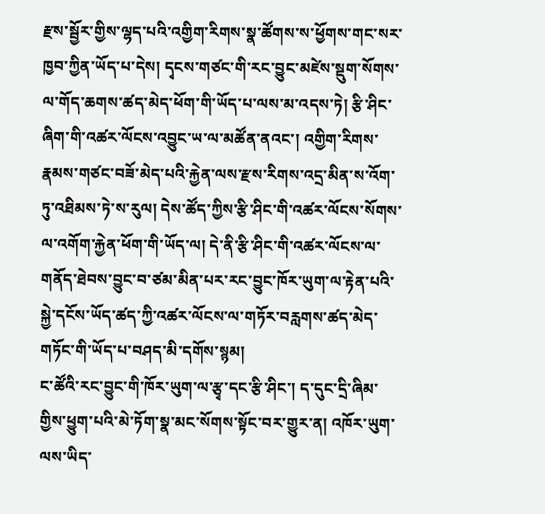རྫས་སྦྱོར་གྱིས་ལྷད་པའི་འགྱིག་རིགས་སྣ་ཚོགས་ས་ཕྱོགས་གང་སར་ཁྱབ་ཀྱིན་ཡོད་པ་དེས། དྭངས་གཙང་གི་རང་བྱུང་མཛེས་སྡུག་སོགས་ལ་གོད་ཆགས་ཚད་མེད་ཕོག་གི་ཡོད་པ་ལས་མ་འདས་ཏེ། རྩི་ཤིང་ཞིག་གི་འཚར་ལོངས་འབྱུང་ཡ་ལ་མཚོན་ནའང་། འགྱིག་རིགས་རྣམས་གཙང་བཟོ་མེད་པའི་རྐྱེན་ལས་རྫས་རིགས་འདྲ་མིན་ས་འོག་ཏུ་འཐིམས་ཏེ་ས་རུལ། དེས་ཚོད་ཀྱིས་རྩི་ཤིང་གི་འཚར་ལོངས་སོགས་ལ་འགོག་རྐྱེན་ཕོག་གི་ཡོད་ལ། དེ་ནི་རྩི་ཤིང་གི་འཚར་ལོངས་ལ་གནོད་ཐེབས་བྱུང་བ་ཙམ་མིན་པར་རང་བྱུང་ཁོར་ཡུག་ལ་རྟེན་པའི་སྐྱེ་དངོས་ཡོད་ཚད་ཀྱི་འཚར་ལོངས་ལ་གཏོར་བརླགས་ཚད་མེད་གཏོང་གི་ཡོད་པ་བཤད་མི་དགོས་སྙམ།
ང་ཚོའི་རང་བྱུང་གི་ཁོར་ཡུག་ལ་རྩྭ་དང་རྩི་ཤིང་། ད་དུང་དྲི་ཞིམ་གྱིས་ཕྱུག་པའི་མེ་ཏོག་སྣ་མང་སོགས་སྟོང་བར་གྱུར་ན། འཁོར་ཡུག་ལས་ཡིད་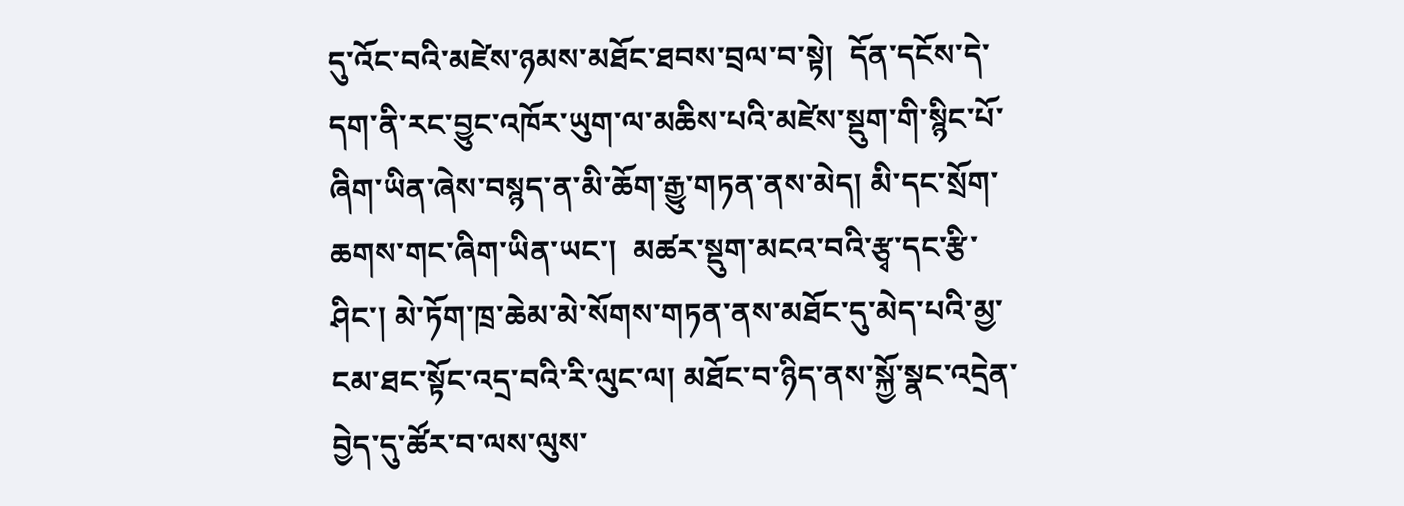དུ་འོང་བའི་མཛེས་ཉམས་མཐོང་ཐབས་བྲལ་བ་སྟེ།  དོན་དངོས་དེ་དག་ནི་རང་བྱུང་འཁོར་ཡུག་ལ་མཆིས་པའི་མཛེས་སྡུག་གི་སྙིང་པོ་ཞིག་ཡིན་ཞེས་བསྙད་ན་མི་ཆོག་རྒྱུ་གཏན་ནས་མེད། མི་དང་སྲོག་ཆགས་གང་ཞིག་ཡིན་ཡང་།  མཚར་སྡུག་མངའ་བའི་རྩྭ་དང་རྩི་ཤིང་། མེ་ཏོག་ཁྲ་ཆེམ་མེ་སོགས་གཏན་ནས་མཐོང་དུ་མེད་པའི་མྱ་ངམ་ཐང་སྟོང་འདྲ་བའི་རི་ལུང་ལ། མཐོང་བ་ཉིད་ནས་སྐྱོ་སྣང་འདྲེན་བྱེད་དུ་ཚོར་བ་ལས་ལུས་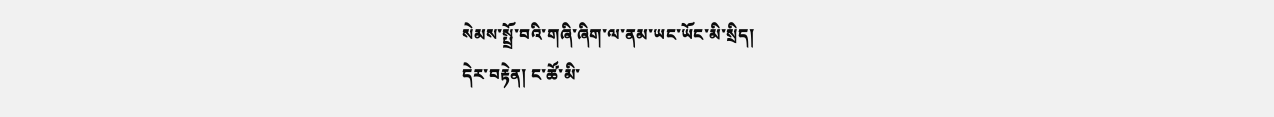སེམས་སྤྲོ་བའི་གཞི་ཞིག་ལ་ནམ་ཡང་ཡོང་མི་སྲིད།
དེར་བརྟེན། ང་ཚོ་མི་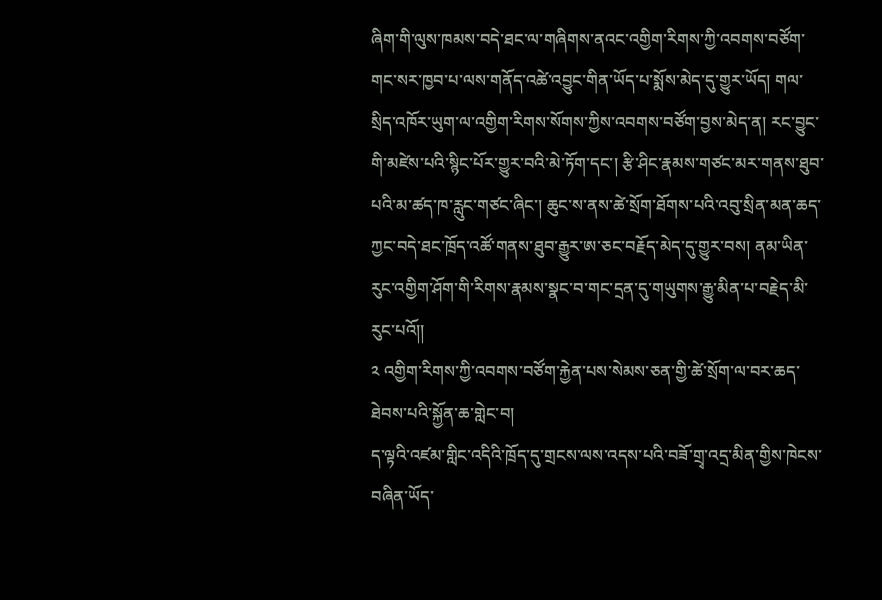ཞིག་གི་ལུས་ཁམས་བདེ་ཐང་ལ་གཞིགས་ནའང་འགྱིག་རིགས་ཀྱི་འབགས་བཙོག་གང་སར་ཁྱབ་པ་ལས་གནོད་འཚེ་འབྱུང་གིན་ཡོད་པ་སྨོས་མེད་དུ་གྱུར་ཡོད། གལ་སྲིད་འཁོར་ཡུག་ལ་འགྱིག་རིགས་སོགས་ཀྱིས་འབགས་བཙོག་བྱས་མེད་ན། རང་བྱུང་གི་མཛེས་པའི་སྙིང་པོར་གྱུར་བའི་མེ་ཏོག་དང་། རྩི་ཤིང་རྣམས་གཙང་མར་གནས་ཐུབ་པའི་མ་ཚད་ཁ་རླུང་གཙང་ཞིང་། ཆུང་ས་ནས་ཚེ་སྲོག་ཐོགས་པའི་འབུ་སྲིན་མན་ཆད་ཀྱང་བདེ་ཐང་ཁྲོད་འཚོ་གནས་ཐུབ་རྒྱུར་ཨ་ཅང་བརྗོད་མེད་དུ་གྱུར་བས། ནམ་ཡིན་རུང་འགྱིག་ཤོག་གི་རིགས་རྣམས་སྣང་བ་གང་དྲན་དུ་གཡུགས་རྒྱུ་མིན་པ་བརྗེད་མི་རུང་པའོ།།
༢ འགྱིག་རིགས་ཀྱི་འབགས་བཙོག་རྐྱེན་པས་སེམས་ཅན་གྱི་ཚེ་སྲོག་ལ་བར་ཆད་ཐེབས་པའི་སྐྱོན་ཆ་གླེང་བ།
ད་ལྟའི་འཛམ་གླིང་འདིའི་ཁྲོད་དུ་གྲངས་ལས་འདས་པའི་བཟོ་གྲྭ་འདྲ་མིན་གྱིས་ཁེངས་བཞིན་ཡོད་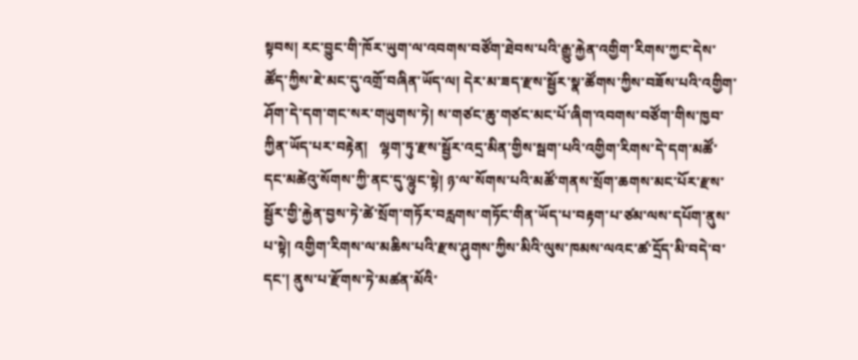སྟབས། རང་བྱུང་གི་ཁོར་ཡུག་ལ་འབགས་བཙོག་ཐེབས་པའི་རྒྱུ་རྐྱེན་འགྱིག་རིགས་ཀྱང་དེས་ཚོད་ཀྱིས་ཇེ་མང་དུ་འགྲོ་བཞིན་ཡོད་ལ། དེར་མ་ཟད་རྫས་སྦྱོར་སྣ་ཚོགས་ཀྱིས་བཟོས་པའི་འགྱིག་ཤོག་དེ་དག་གང་སར་གཡུགས་ཏེ། ས་གཙང་ཆུ་གཙང་མང་པོ་ཞིག་འབགས་བཙོག་གིས་ཁྱབ་ཀྱིན་ཡོད་པར་བརྟེན།   ལྷག་ཏུ་རྫས་སྦྱོར་འདྲ་མིན་གྱིས་སྦག་པའི་འགྱིག་རིགས་དེ་དག་མཚོ་དང་མཚེའུ་སོགས་ཀྱི་ནང་དུ་ལྷུང་སྟེ། ཉ་ལ་སོགས་པའི་མཚོ་གནས་སྲོག་ཆགས་མང་པོར་རྫས་སྦྱོར་གྱི་རྐྱེན་བྱས་ཏེ་ཚེ་སྲོག་གཏོར་བརླགས་གཏོང་གིན་ཡོད་པ་བརྟག་པ་ཙམ་ལས་དཔོག་ནུས་པ་སྟེ། འགྱིག་རིགས་ལ་མཆིས་པའི་རྫས་ཤུགས་ཀྱིས་མིའི་ལུས་ཁམས་ལའང་ཚ་དྲོད་མི་བདེ་བ་དང་། ནུས་པ་རྫོགས་ཏེ་མཚན་མོའི་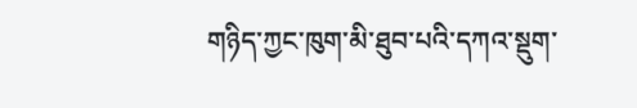གཉིད་ཀྱང་ཁུག་མི་ཐུབ་པའི་དཀའ་སྡུག་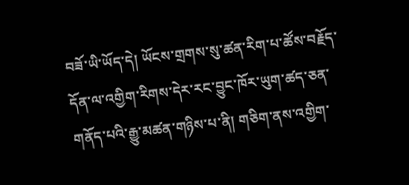བཟོ་ཡི་ཡོད་དེ། ཡོངས་གྲགས་སུ་ཚན་རིག་པ་ཚོས་བརྗོད་དོན་ལ་འགྱིག་རིགས་དེར་རང་བྱུང་ཁོར་ཡུག་ཚད་ཅན་གནོད་པའི་རྒྱུ་མཚན་གཉིས་པ་ནི། གཅིག་ནས་འགྱིག་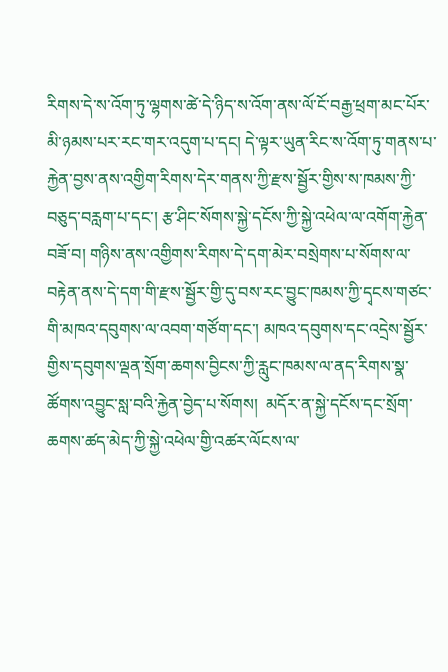རིགས་དེ་ས་འོག་ཏུ་ལྷགས་ཚེ་དེ་ཉིད་ས་འོག་ནས་ལོ་ངོ་བརྒྱ་ཕྲག་མང་པོར་མི་ཉམས་པར་རང་གར་འདུག་པ་དང། དེ་ལྟར་ཡུན་རིང་ས་འོག་ཏུ་གནས་པ་རྐྱེན་བྱས་ནས་འགྱིག་རིགས་དེར་གནས་ཀྱི་རྫས་སྦྱོར་གྱིས་ས་ཁམས་ཀྱི་བཅུད་བརླག་པ་དང་། རྩ་ཤིང་སོགས་སྐྱེ་དངོས་ཀྱི་སྐྱེ་འཕེལ་ལ་འགོག་རྐྱེན་བཟོ་བ། གཉིས་ནས་འགྱིགས་རིགས་དེ་དག་མེར་བསྲེགས་པ་སོགས་ལ་བརྟེན་ནས་དེ་དག་གི་རྫས་སྦྱོར་གྱི་དུ་བས་རང་བྱུང་ཁམས་ཀྱི་དྭངས་གཙང་གི་མཁའ་དབུགས་ལ་འབག་གཙོག་དང་། མཁའ་དབུགས་དང་འདྲེས་སྦྱོར་གྱིས་དབུགས་ལྡན་སྲོག་ཆགས་བྱིངས་ཀྱི་རླུང་ཁམས་ལ་ནད་རིགས་སྣ་ཚོགས་འབྱུང་སླ་བའི་རྐྱེན་བྱེད་པ་སོགས།  མདོར་ན་སྐྱེ་དངོས་དང་སྲོག་ཆགས་ཚད་མེད་ཀྱི་སྐྱེ་འཕེལ་གྱི་འཚར་ལོངས་ལ་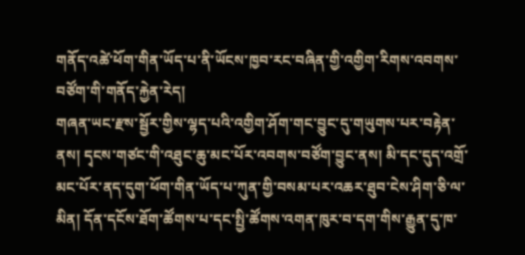གནོད་འཚེ་ཕོག་གིན་ཡོད་པ་ནི་ཡོངས་ཁྱབ་རང་བཞིན་གྱི་འགྱིག་རིགས་འབགས་བཙོག་གི་གནོད་རྐྱེན་རེད།
གཞན་ཡང་རྫས་སྦྱོར་གྱིས་ལྷད་པའི་འགྱིག་ཤོག་གང་བྱུང་དུ་གཡུགས་པར་བརྟེན་ནས། དྭངས་གཙང་གི་འཐུང་ཆུ་མང་པོར་འབགས་བཙོག་བྱུང་ནས། མི་དང་དུད་འགྲོ་མང་པོར་ནད་དུག་ཕོག་གིན་ཡོད་པ་ཀུན་གྱི་བསམ་པར་འཆར་ཐུབ་ངེས་ཤིག་ཅི་ལ་མིན། དོན་དངོས་ཐོག་ཚོགས་པ་དང་སྤྱི་ཚོགས་འགན་ཁུར་བ་དག་གིས་རྒྱུན་དུ་ཁ་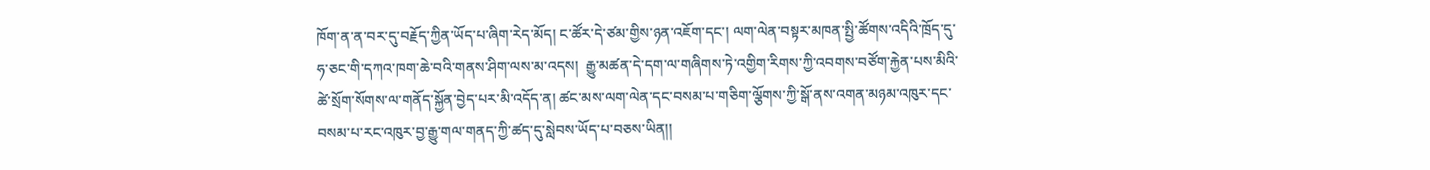ཁོག་ན་ན་བར་དུ་བརྗོད་ཀྱིན་ཡོད་པ་ཞིག་རེད་མོད། ང་ཚོར་དེ་ཙམ་གྱིས་ཉན་འཇོག་དང་། ལག་ལེན་བསྟར་མཁན་སྤྱི་ཚོགས་འདིའི་ཁྲོད་དུ་ཧ་ཅང་གི་དཀའ་ཁག་ཆེ་བའི་གནས་ཤིག་ལས་མ་འདས།  རྒྱུ་མཚན་དེ་དག་ལ་གཞིགས་ཏེ་འགྱིག་རིགས་ཀྱི་འབགས་བཙོག་རྐྱེན་པས་མིའི་ཚེ་སྲོག་སོགས་ལ་གནོད་སྐྱོན་བྱེད་པར་མི་འདོད་ན། ཚང་མས་ལག་ལེན་དང་བསམ་པ་གཅིག་ལྕོགས་ཀྱི་སྒོ་ནས་འགན་མཉམ་འཁུར་དང་བསམ་པ་རང་འཁུར་བྱ་རྒྱུ་གལ་གནད་ཀྱི་ཚད་དུ་སླེབས་ཡོད་པ་བཅས་ཡིན།།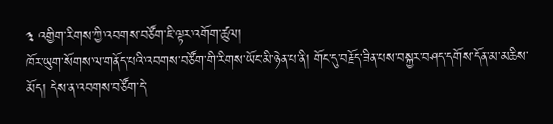༣ འགྱིག་རིགས་ཀྱི་འབགས་བཙོག་ཇི་ལྟར་འགོག་ཚུལ།
ཁོར་ཡུག་སོགས་ལ་གནོད་པའི་འབགས་བཙོག་གི་རིགས་ཡོང་མི་ཉེན་པ་ནི། གོང་དུ་བརྗོད་ཟིན་པས་བསྐྱར་བཤད་དགོས་དོན་མ་མཆིས་མོད། དེས་ན་འབགས་བཙོག་དེ་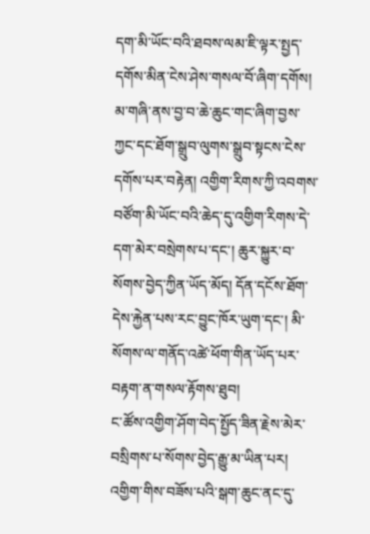དག་མི་ཡོང་བའི་ཐབས་ལམ་ཇི་ལྟར་སྤྱད་དགོས་མིན་ངེས་ཤེས་གསལ་བོ་ཞིག་དགོས། མ་གཞི་ནས་བྱ་བ་ཆེ་ཆུང་གང་ཞིག་བྱས་ཀྱང་དང་ཐོག་སྒྲུབ་ལུགས་སྒྲུབ་སྟངས་ངེས་དགོས་པར་བརྟེན། འགྱིག་རིགས་ཀྱི་འབགས་བཙོག་མི་ཡོང་བའི་ཆེད་དུ་འགྱིག་རིགས་དེ་དག་མེར་བསྲེགས་པ་དང་། ཆུར་སྐྱུར་བ་སོགས་བྱེད་ཀྱིན་ཡོད་མོད། དོན་དངོས་ཐོག་དེས་རྐྱེན་པས་རང་བྱུང་ཁོར་ཡུག་དང་། མི་སོགས་ལ་གནོད་འཚེ་ཕོག་གིན་ཡོད་པར་བརྟག་ན་གསལ་རྟོགས་ཐུབ།
ང་ཚོས་འགྱིག་ཤོག་བེད་སྤྱོད་ཟིན་རྗེས་མེར་བསྲིགས་པ་སོགས་བྱེད་རྒྱུ་མ་ཡིན་པར། འགྱིག་གིས་བཟོས་པའི་སྒག་ཆུང་ནང་དུ་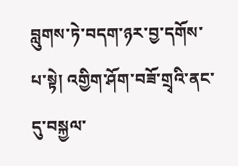བླུགས་ཏེ་བདག་ཉར་བྱ་དགོས་པ་སྟེ། འགྱིག་ཤོག་བཟོ་གྲྭའི་ནང་དུ་བསྐྱལ་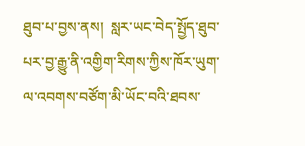ཐུབ་པ་བྱས་ནས།  སླར་ཡང་བེད་སྤྱོད་ཐུབ་པར་བྱ་རྒྱུ་ནི་འགྱིག་རིགས་ཀྱིས་ཁོར་ཡུག་ལ་འབགས་བཙོག་མི་ཡོང་བའི་ཐབས་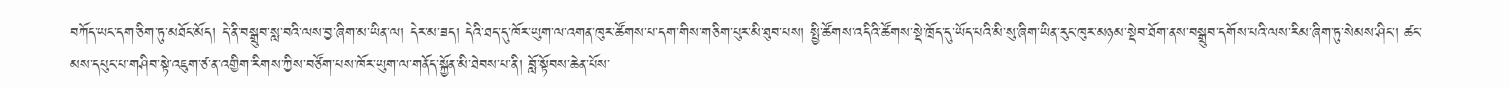བཀོད་ཡང་དག་ཅིག་ཏུ་མཐོང་མོད། དེ་ནི་བསྒྲུབ་སླ་བའི་ལས་བྱ་ཞིག་མ་ཡིན་ལ། དེར་མ་ཟད། དེའི་ཐད་དུ་ཁོར་ཡུག་ལ་འགན་ཁུར་ཚོགས་པ་དག་གིས་གཅིག་པུར་མི་ཐུབ་པས། སྤྱི་ཚོགས་འདིའི་ཚོགས་སྡེ་ཁྲོད་དུ་ཡོད་པའི་མི་སུ་ཞིག་ཡིན་རུང་ཁུར་མཉམ་སྡེབ་ཐོག་ནས་བསྒྲུབ་དགོས་པའི་ལས་རིམ་ཞིག་ཏུ་སེམས་ཤིང་། ཚང་མས་དཔུང་པ་གཤིབ་སྟེ་འཇུག་ཙ་ན་འགྱིག་རིགས་ཀྱིས་བཙོག་པས་ཁོར་ཡུག་ལ་གནོད་སྐྱོན་མི་ཐེབས་པ་ནི། བློ་སྟོབས་ཆེན་པོས་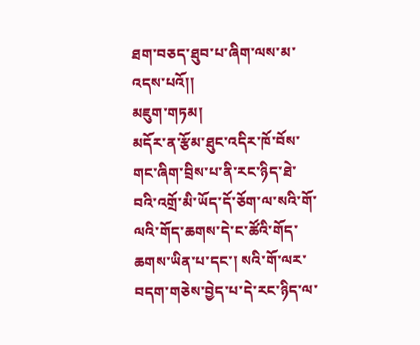ཐག་བཅད་ཐུབ་པ་ཞིག་ལས་མ་འདས་པའོ།།
མཇུག་གཏམ།
མདོར་ན་རྩོམ་ཐུང་འདིར་ཁོ་བོས་གང་ཞིག་བྲིས་པ་ནི་རང་ཉིད་ཐེ་བའི་འགྲོ་མི་ཡོད་དོ་ཅོག་ལ་སའི་གོ་ལའི་གོད་ཆགས་དེ་ང་ཚོའི་གོད་ཆགས་ཡིན་པ་དང་། སའི་གོ་ལར་བདག་གཅེས་བྱེད་པ་དེ་རང་ཉིད་ལ་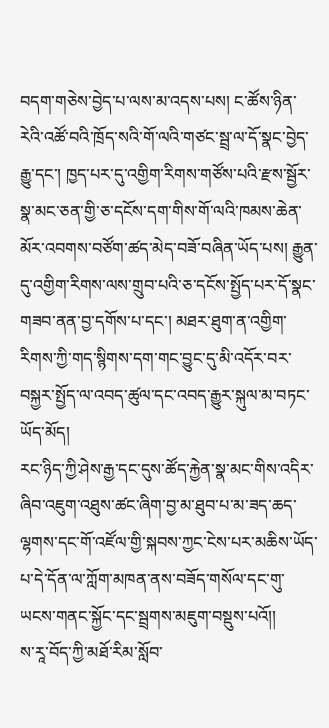བདག་གཅེས་བྱེད་པ་ལས་མ་འདས་པས། ང་ཚོས་ཉིན་རེའི་འཚོ་བའི་ཁྲོད་སའི་གོ་ལའི་གཙང་སྦྲ་ལ་དོ་སྣང་བྱེད་རྒྱུ་དང་། ཁྱད་པར་དུ་འགྱིག་རིགས་གཙོས་པའི་རྫས་སྦྱོར་སྣ་མང་ཅན་གྱི་ཅ་དངོས་དག་གིས་གོ་ལའི་ཁམས་ཆེན་མོར་འབགས་བཙོག་ཚད་མེད་བཟོ་བཞིན་ཡོད་པས། རྒྱུན་དུ་འགྱིག་རིགས་ལས་གྲུབ་པའི་ཅ་དངོས་སྤྱོད་པར་དོ་སྣང་གཟབ་ནན་བྱ་དགོས་པ་དང་། མཐར་ཐུག་ན་འགྱིག་རིགས་ཀྱི་གད་སྙིགས་དག་གང་བྱུང་དུ་མི་འདོར་བར་བསྐྱར་སྤྱོད་ལ་འབད་ཚུལ་དང་འབད་རྒྱུར་སྐུལ་མ་བཏང་ཡོད་མོད།
རང་ཉིད་ཀྱི་ཤེས་རྒྱ་དང་དུས་ཚོད་རྐྱེན་སྣ་མང་གིས་འདིར་ཞིབ་འཇུག་འཐུས་ཚང་ཞིག་བྱ་མ་ཐུབ་པ་མ་ཟད་ཆད་ལྷགས་དང་གོ་འཛོལ་གྱི་སྐབས་ཀྱང་ངེས་པར་མཆིས་ཡོད་པ་དེ་དོན་ལ་ཀློག་མཁན་ནས་བཟོད་གསོལ་དང་གུ་ཡངས་གནང་སྐྱོང་དང་སྦྲགས་མཇུག་བསྡུས་པའོ།།
ས་རཱ་བོད་ཀྱི་མཐོ་རིམ་སློབ་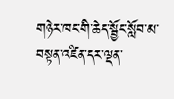གཉེར་ཁང་གི་ཆེད་སྦྱོང་སློབ་མ་བསྟན་འཛིན་དར་ལྡན་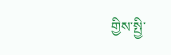གྱིས་སྤྱི་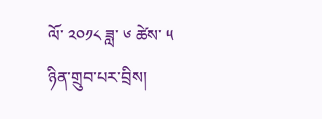ལོ་ ༢༠༡༨ ཟླ་ ༦ ཚེས་ ༥ ཉིན་གྲུབ་པར་བྲིས།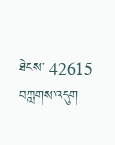ཐེངས་ 42615 བཀླགས་འདུག